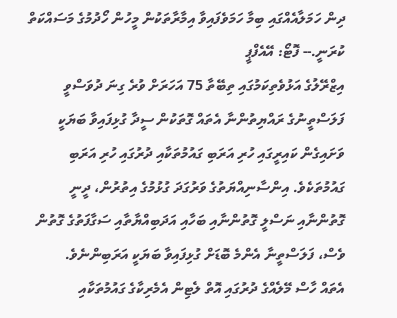ދިން ހަމަލާއެއްގައި ބިމާ ހަމަވެފައިވާ އިމާރާތަކުން މީހުން ހޯދުމުގެ މަސައްކަތް ކުރަނީ.-- ފޮޓޯ: އޭއެފްޕީ
އިޒްރޭލުގެ އަޅުވެތިކަމުގައި ތިބޭތާ 75 އަހަރަށް ވުރެ ގިނަ ދުވަސްވީ ފަލަސްތީނުގެ ރައްޔިތުންނާ އެތައް ގޮތަކުން ސީދާ ގުޅިފައިވާ ބަޔަކީ ވަށައިގެން ކައިރީގައި ހުރި އަރަބި ގައުމުތަކާއި ދުރުގައި ހުރި އަރަބި ގައުމުތަކެވެ. އިންސާނިއްޔަތުގެ ވަރުގަދަ ގުޅުމުގެ އިތުރުން، ދީނީ ގޮތުންނާއި ނަސްލީ ގޮތުންނާއި ބަހާއި އަދަބިއްޔާތާއި ސަގާފަތުގެ ގޮތުން ވެސް، ފަލަސްތީނާ އެންމެ ބޮޑަށް ގުޅިފައިވާ ބަޔަކީ އަރަބިންނެވެ.
އެތައް ހާސް މޭލެއްގެ ދުރުގައި އޮތް ލެޓިން އެމެރިކާގެ ގައުމުތަކާއި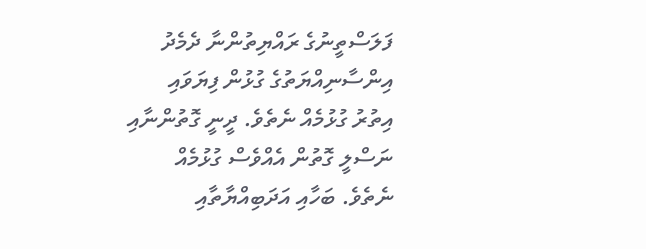ފަލަސްތީނުގެ ރައްޔިތުންނާ ދެމެދު އިންސާނިއްޔަތުގެ ގުޅުން ފިޔަވައި އިތުރު ގުޅުމެއް ނެތެވެ. ދީނީ ގޮތުންނާއި ނަސްލީ ގޮތުން އެއްވެސް ގުޅުމެއް ނެތެވެ. ބަހާއި އަދަބިއްޔާތާއި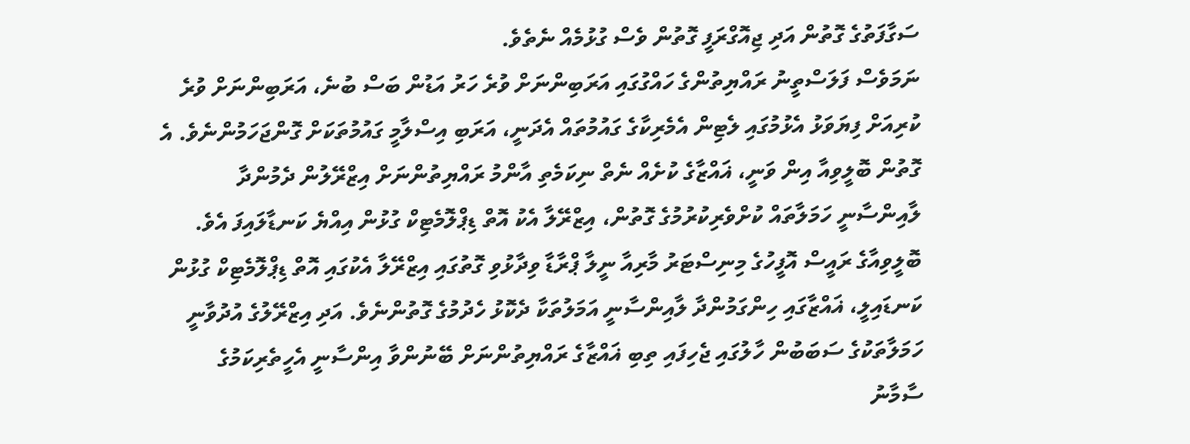ސަގާފަތުގެ ގޮތުން އަދި ޖިއޮގްރަފީ ގޮތުން ވެސް ގުޅުމެއް ނެތެވެ.
ނަމަވެސް ފަލަސްތީނު ރައްޔިތުންގެ ހައްގުގައި އަރަބިންނަށް ވުރެ ހަރު އަޑުން ބަސް ބުނެ، އަރަބިންނަށް ވުރެ ކުރިއަށް ފިޔަވަޅު އެޅުމުގައި ލެޓިން އެމެރިކާގެ ގައުމުތައް އެދަނީ، އަރަބި އިސްލާމީ ގައުމުތަކަށް ގޮންޖަހަމުންނެވެ. އެ ގޮތުން ބޮލީވިއާ އިން ވަނީ، ޣައްޒާގެ ކުށެއް ނެތް ނިކަމެތި އާންމު ރައްޔިތުންނަށް އިޒްރޭލުން ދެމުންދާ ލާއިންސާނީ ހަމަލާތައް ކުށްވެރިކުރުމުގެ ގޮތުން، އިޒްރޭލާ އެކު އޮތް ޑިޕްލޮމެޓިކް ގުޅުން އިއްޔެ ކަނޑާލައިފަ އެވެ.
ބޮލީވިއާގެ ރައީސް އޮފީހުގެ މިނިސްޓަރު މާރިއާ ނީލާ ޕްރާޑާ ވިދާޅުވި ގޮތުގައި އިޒްރޭލާ އެކުގައި އޮތް ޑިޕްލޮމެޓިކް ގުޅުން ކަނޑައިލީ، ޣައްޒާގައި ހިންގަމުންދާ ލާއިންސާނީ އަމަލުތަކާ ދެކޮޅު ހެދުމުގެ ގޮތުންނެވެ. އަދި އިޒްރޭލުގެ އުދުވާނީ ހަމަލާތަކުގެ ސަބަބުން ހާލުގައި ޖެހިފައި ތިބި ޣައްޒާގެ ރައްޔިތުންނަށް ބޭނުންވާ އިންސާނީ އެހީތެރިކަމުގެ ސާމާނު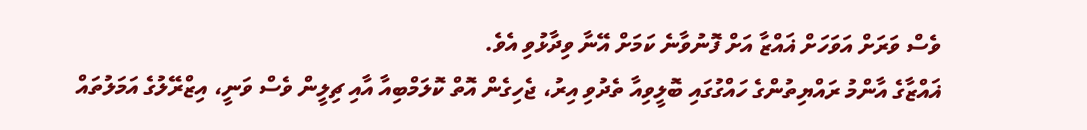ވެސް ވަރަށް އަވަހަށް ޣައްޒާ އަށް ފޮނުވާނެ ކަމަށް އޭނާ ވިދާޅުވި އެވެ.
ޣައްޒާގެ އާންމު ރައްޔިތުންގެ ހައްގުގައި ބޮލީވިއާ ތެދުވި އިރު، ޖެހިގެން އޮތް ކޮލަމްބިއާ އާއި ޗިލީން ވެސް ވަނީ، އިޒްރޭލުގެ އަމަލުތައް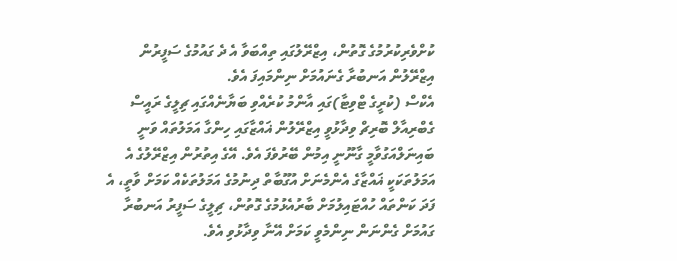ކުށްވެރިކުރުމުގެ ގޮތުން، އިޒްރޭލުގައި ތިއްބަވާ އެ ދެ ގައުމުގެ ސަފީރުން އިޒްރޭލުން އަނބުރާ ގެނައުމަށް ނިންމައިފަ އެވެ.
އެކްސް (ކުރީގެ ޓްވިޓާ)ގައި އާންމު ކުރެއްވި ބަޔާނެއްގައި ޗިލީގެ ރައީސް ގެބްރިއާލް ބޮރިޗް ވިދާޅުވީ އިޒްރޭލުން ޣައްޒާގައި ހިންގާ އަމަލުތައް ވަނީ ބައިނަލްއަގުވާމީ ގާނޫނީ އިމުން ބޭރުވެފަ އެވެ. އޭގެ އިތުރުން އިޒްރޭލުގެ އެ އަމަލުތަކަކީ ޣައްޒާގެ އެންމެނަށް އުގޫބާތް ދިނުމުގެ އަމަލުތަކެއް ކަމަށް ވާތީ، އެ ފަދަ ކަންތައް ހުއްޓައިލުމަށް ބާރުއެޅުމުގެ ގޮތުން، ޗިލީގެ ސަފީރު އަނބުރާ ގައުމަށް ގެންނަން ނިންމެވީ ކަމަށް އޭނާ ވިދާޅުވި އެވެ.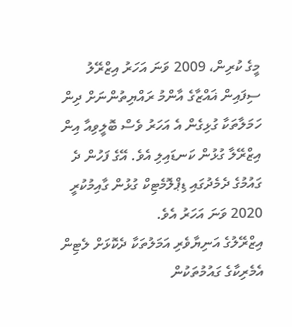މީގެ ކުރިން، 2009 ވަނަ އަހަރު އިޒްރޭލު ސިފައިން ޣައްޒާގެ އާންމު ރައްޔިތުންނަށް ދިން ހަމަލާތަކާ ގުޅިގެން އެ އަހަރު ވެސް ބޮލީވިއާ އިން އިޒްރޭލާ ގުޅުން ކަނޑައިލި އެވެ. އޭގެ ފަހުން ދެ ގައުމުގެ ދެމެދުގައި ޑިޕްލޮމެޓިކް ގުޅުން ގާއިމުކުރީ 2020 ވަނަ އަހަރު އެވެ.
އިޒްރޭލުގެ އަނިޔާވެރި އަމަލުތަކާ ދެކޮޅަށް ލެޓިން އެމެރިކާގެ ގައުމުތަކުން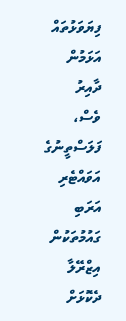ފިޔަވަޅުތައް އަޅަމުން ދާއިރު ވެސް، ފަލަސްތީނުގެ އަވައްޓެރި އަރަބި ގައުމުތަކުން އިޒްރޭލާ ދެކޮޅަށް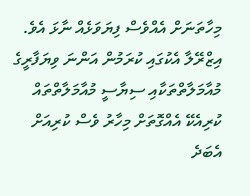މިހާތަނަށް އެއްވެސް ފިޔަވަޅެއް ނާޅަ އެވެ. އިޒްރޭލާ އެކުގައި ކުރަމުން އަންނަ ވިޔަފާރީގެ މުއާމަލާތްތަކާއި ސިޔާސީ މުއާމަލާތްތައް ކުރިއެކޭ އެއްގޮތަށް މިހާރު ވެސް ކުރިއަށް އެބަދެ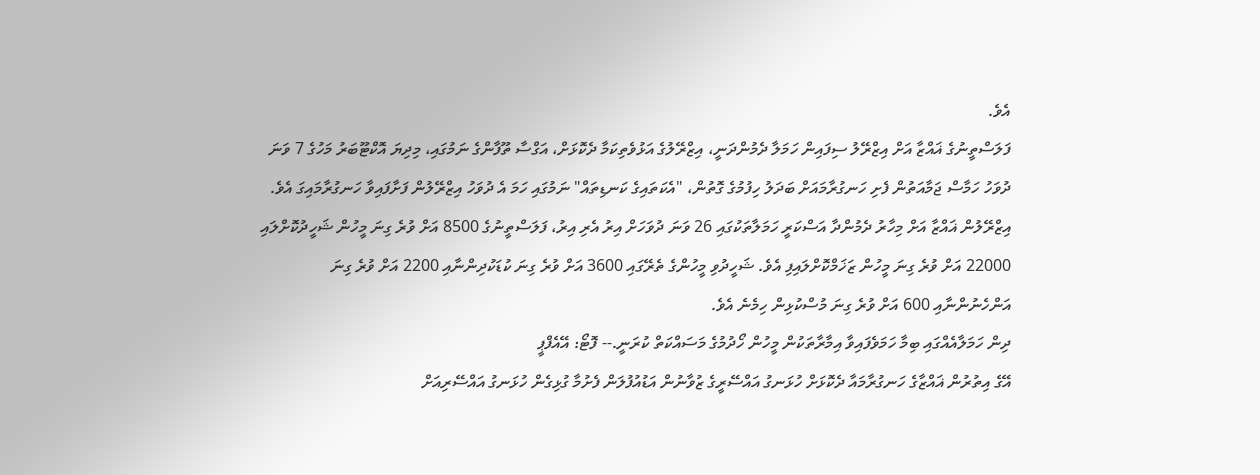އެވެ.
ފަލަސްތީނުގެ ޣައްޒާ އަށް އިޒްރޭލު ސިފައިން ހަމަލާ ދެމުންދަނީ، އިޒްރޭލުގެ އަޅުވެތިކަމާ ދެކޮޅަށް، އަގްސާ ތޫފާންގެ ނަމުގައި، މިދިޔަ އޮކްޓޫބަރު މަހުގެ 7 ވަނަ ދުވަހު ހަމާސް ޖަމާއަތުން ފެށި ހަނގުރާމައަށް ބަދަލު ހިފުމުގެ ގޮތުން، "އެކަތައިގެ ކަނޑިތައް" ނަމުގައި ހަމަ އެ ދުވަހު އިޒްރޭލުން ފަށާފައިވާ ހަނގުރާމައިގަ އެވެ.
އިޒްރޭލުން ޣައްޒާ އަށް މިހާރު ދެމުންދާ އަސްކަރީ ހަމަލާތަކުގައި 26 ވަނަ ދުވަހަށް އިރު އެރި އިރު، ފަލަސްތީނުގެ 8500 އަށް ވުރެ ގިނަ މީހުން ޝަހީދުކޮށްލައި 22000 އަށް ވުރެ ގިނަ މީހުން ޒަޚަމްކޮށްލައިފި އެވެ. ޝަހީދުވި މީހުންގެ ތެރޭގައި 3600 އަށް ވުރެ ގިނަ ކުޑަކުދިންނާއި 2200 އަށް ވުރެ ގިނަ އަންހެނުންނާއި 600 އަށް ވުރެ ގިނަ މުސްކުޅިން ހިމެނެ އެވެ.
ދިން ހަމަލާއެއްގައި ބިމާ ހަމަވެފައިވާ އިމާރާތަކުން މީހުން ހޯދުމުގެ މަސައްކަތް ކުރަނީ.-- ފޮޓޯ: އޭއެފްޕީ
އޭގެ އިތުރުން ޣައްޒާގެ ހަނގުރާމައާ ދެކޮޅަށް ހުޅަނގު އައްސޭރީގެ ޒުވާނުން އަޑުއުފުލަން ފެށުމާ ގުޅިގެން ހުޅަނގު އައްސޭރިއަށް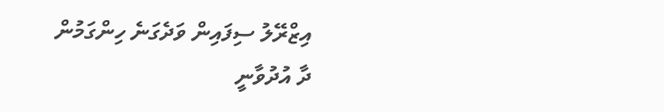އިޒްރޭލު ސިފައިން ވަދެގަނެ ހިންގަމުން ދާ އުދުވާނީ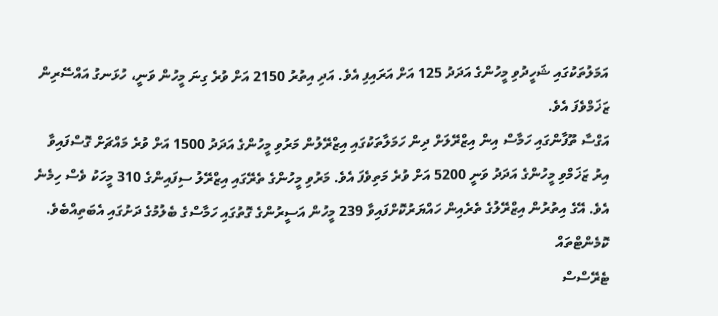އަމަލުތަކުގައި ޝަހީދުވި މީހުންގެ އަދަދު 125 އަށް އަރައިފި އެވެ. އަދި އިތުރު 2150 އަށް ވުރެ ގިނަ މީހުން ވަނީ، ހުޅަނގު އައްސޭރިން ޒަޚަމްވެފަ އެވެ.
އަގްސާ ތޫފާންގައި ހަމާސް އިން އިޒްރޭލަށް ދިން ހަމަލާތަކުގައި އިޒްރޭލުން މަރުވި މީހުންގެ އަދަދު 1500 އަށް ވުރެ މައްޗަށް ގޮސްފައިވާ އިރު ޒަޚަމްވި މީހުންގެ އަދަދު ވަނީ 5200 އަށް ވުރެ މަތިވެފަ އެވެ. މަރުވި މީހުންގެ ތެރޭގައި އިޒްރޭލު ސިފައިންގެ 310 މީހަކު ވެސް ހިމެނެ އެވެ. އޭގެ އިތުރުން އިޒްރޭލުގެ ތެރެއިން ހައްޔަރުކޮށްފައިވާ 239 މީހުން އަސީރުންގެ ގޮތުގައި ހަމާސްގެ ބެލުމުގެ ދަށުގައި އެބަތިއްބެވެ.
ކޮމެންޓްތައް
ޓެރޭސްސް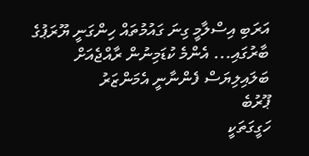އަރަބި އިސްލާމީ ގިނަ ގައުމުތައް ހިންގަނީ ޔޫރަޕުގެ ބާރުގައި... އެންމެ ކުޑަމިނުން ރާއްޖެއަށް ބަލައިލިޔަސް ފެންނާނީ އެމަންޒަރު
ޕޫރުބެ
ހަގީގަތަކީ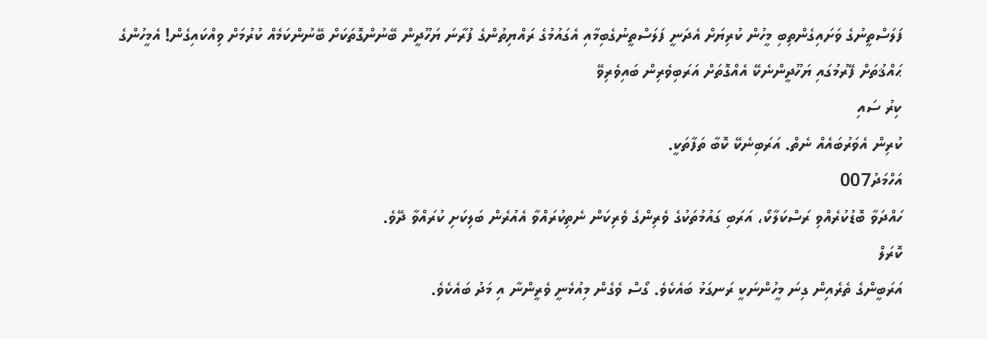ފަލަސްތީނުގެ ވަށައިގެންތިބި މީހުން ކުރިޔަށް އެދަނީ ފަލަސްތީނުގެބިމާއި އެގައުމުގެ ރައްޔިތުންގެ ފުރާނަ ޔަހޫދީން ބޭނުންގޮތަކަށް ބޭނުންކަމެއް ކުރުމަށް ވިއްކައިގެން! އެމީހުންގެ ޙައްޤުތަށް ފޭރުމުގައި ޔަހޫދީންނެކޭ އެއްގޮތަށް އަރަބިވެރިން ބައިވެރިވޭ
ކިރު ސައި
ކުރިން އެވަރުބައެއް ނެތް. އަރަބިނެކޭ ކޮބާ ތަފާތަކީ.
އަހްމަދު007
ހައްދަވާ ބޮޑުކުރެއްވި ރަސްކަލާކޯ، އަރަބި ގައުމުތަކުގެ ވެރިންގެ ވެރިކަން ނެތިކުރައްވާ އެއުރެން ބަލިކަށި ކުރައްވާ ދޭވެ.
ކޮރަލް
އަރަބީންގެ ތެރެއިން ގިނަ މީހުންނަކީ ރަނގަޅު ބައެކެވެ. ގޯސް ވެގެން މިއުޅެނީ ވެރީންނާ އި މަދު ބައެކެވެ.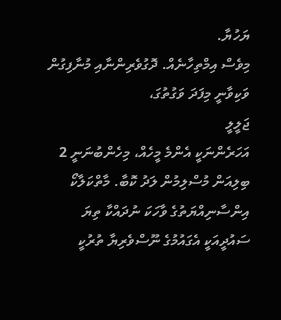ޔަހުޔާ.
މިވެސް އިމްތިހާނެއް. ދޮގުވެރިންނާއި މުނާފިގުން ވަކިވާނީ މިފަދަ ވަގުތުގަ،
ޖަލީލީ
އަހަރެންނަކީ އެންމެ މީހެއް، މިހެންބުނަނީ 2 ބިލިއަން މުސްލިމުން ލަދު ކޮބާ. މާތްކަލާކޯ އިންސާނިއްޔަތުގެ ވާހަކަ ނުދައްކާ ތިޔަ ސައުދީއަކީ އެގައުމުގެ ނޫސްވެރިޔާ ތުރުކީ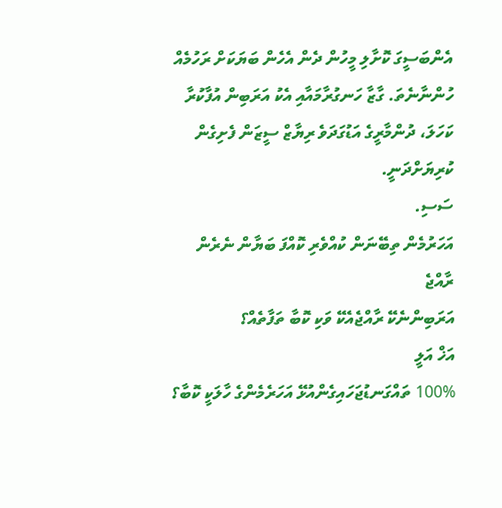އެންބަސީގަ ކޮށާލި މީހުން ދެން އެހެން ބަޔަކަށް ރަހުމެއް ހުންނާނެތަ. ގާޒާ ހަނގުރާމައާއި އެކު އަރަބިން އުފާކުރާ ކަހަލަ، ދުންމާރީގެ އަޑުގަދަވެ ރިޔާޒް ސީޒަން ފެށިގެން ކުރިޔަށްދަނީ.
ސަސި.
އަހަރުމެން ތިބޭނަން ކުއްވެރި ކޮއްފަ ބަޔާން ނެރެން
ރާއްޖެ
އަރަބިންނެކޭ ރާއްޖެއެކޭ ވަކި ކޮބާ ތަފާތެއް؟
އަޚް އަލީ
100% ތައްގަނޑުޖަހައިގެންއުޅޭ އަހަރެމެންގެ ހާލަކީ ކޮބާ؟